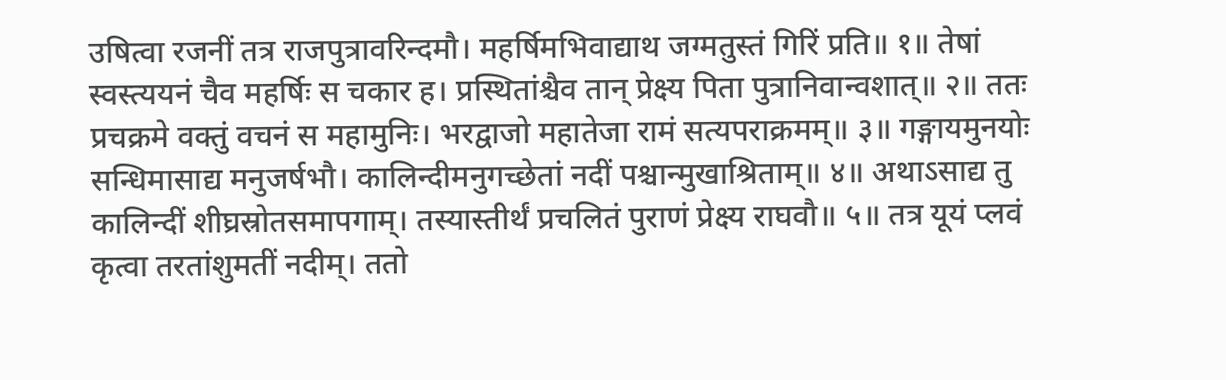उषित्वा रजनीं तत्र राजपुत्रावरिन्दमौ। महर्षिमभिवाद्याथ जग्मतुस्तं गिरिं प्रति॥ १॥ तेषां स्वस्त्ययनं चैव महर्षिः स चकार ह। प्रस्थितांश्चैव तान् प्रेक्ष्य पिता पुत्रानिवान्वशात्॥ २॥ ततः प्रचक्रमे वक्तुं वचनं स महामुनिः। भरद्वाजो महातेजा रामं सत्यपराक्रमम्॥ ३॥ गङ्गायमुनयोः सन्धिमासाद्य मनुजर्षभौ। कालिन्दीमनुगच्छेतां नदीं पश्चान्मुखाश्रिताम्॥ ४॥ अथाऽसाद्य तु कालिन्दीं शीघ्रस्रोतसमापगाम्। तस्यास्तीर्थं प्रचलितं पुराणं प्रेक्ष्य राघवौ॥ ५॥ तत्र यूयं प्लवं कृत्वा तरतांशुमतीं नदीम्। ततो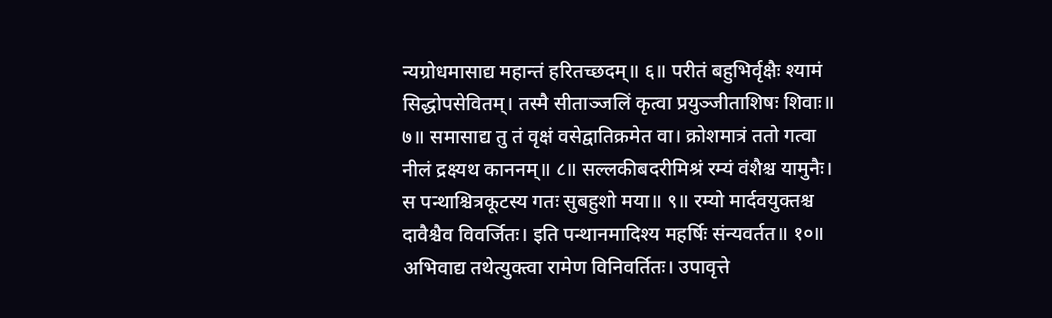न्यग्रोधमासाद्य महान्तं हरितच्छदम्॥ ६॥ परीतं बहुभिर्वृक्षैः श्यामं सिद्धोपसेवितम्। तस्मै सीताञ्जलिं कृत्वा प्रयुञ्जीताशिषः शिवाः॥ ७॥ समासाद्य तु तं वृक्षं वसेद्वातिक्रमेत वा। क्रोशमात्रं ततो गत्वा नीलं द्रक्ष्यथ काननम्॥ ८॥ सल्लकीबदरीमिश्रं रम्यं वंशैश्च यामुनैः। स पन्थाश्चित्रकूटस्य गतः सुबहुशो मया॥ ९॥ रम्यो मार्दवयुक्तश्च दावैश्चैव विवर्जितः। इति पन्थानमादिश्य महर्षिः संन्यवर्तत॥ १०॥ अभिवाद्य तथेत्युक्त्वा रामेण विनिवर्तितः। उपावृत्ते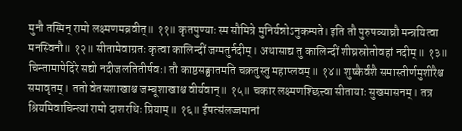मुनौ तस्मिन् रामो लक्ष्मणमब्रवीत्॥ ११॥ कृतपुण्याः स्म सौमित्रे मुनिर्यन्नोऽनुकम्पते। इति तौ पुरुषव्याघ्रौ मन्त्रयित्वा मनस्विनौ॥ १२॥ सीतामेवाग्रतः कृत्वा कालिन्दीं जग्मतुर्नदीम्। अथासाद्य तु कालिन्दीं शीघ्रस्रोतोवहां नदीम्॥ १३॥ चिन्तामापेदिरे सद्यो नदीजलतितीर्षवः। तौ काष्ठसङ्घातमति चक्रतुस्तु महाप्लवम्॥ १४॥ शुष्कैर्वंशै समास्तीर्णमुशीरैश्च समावृतम्। ततो वेतसशाखाश्च जम्बूशाखाश्च वीर्यवान्॥ १५॥ चकार लक्ष्मणश्छित्त्वा सीतायाः सुखमासनम्। तत्र श्रियमिवाचिन्त्यां रामो दाशरथिः प्रियाम्॥ १६॥ ईषत्संलज्जमानां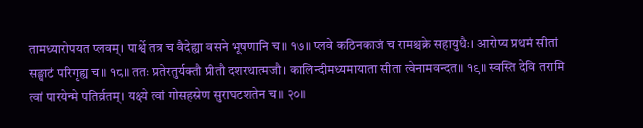तामध्यारोपयत प्लवम्। पार्श्वे तत्र च वैदेह्या वसने भूषणानि च॥ १७॥ प्लवे कठिनकाजं च रामश्चक्रे सहायुधैः। आरोप्य प्रथमं सीतां सङ्घाटं परिगृह्य च॥ १८॥ ततः प्रतेरतुर्यक्तौ प्रीतौ दशरथात्मजौ। कालिन्दीमध्यमायाता सीता त्वेनामवन्दत॥ १९॥ स्वस्ति देवि तरामि त्वां पारयेन्मे पतिर्व्रतम्। यक्ष्ये त्वां गोसहस्रेण सुराघटशतेन च॥ २०॥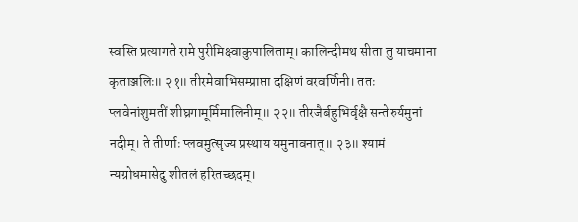स्वस्ति प्रत्यागते रामे पुरीमिक्ष्वाकुपालिताम्। कालिन्दीमथ सीता तु याचमाना कृताञ्जलिः॥ २१॥ तीरमेवाभिसम्प्राप्ता दक्षिणं वरवर्णिनी। ततः प्लवेनांशुमतीं शीघ्रगामूर्मिमालिनीम्॥ २२॥ तीरजैर्बहुभिर्वृक्षै सन्तेरुर्यमुनां नदीम्। ते तीर्णाः प्लवमुत्सृज्य प्रस्थाय यमुनावनात्॥ २३॥ श्यामं न्यग्रोधमासेदु शीतलं हरितच्छदम्।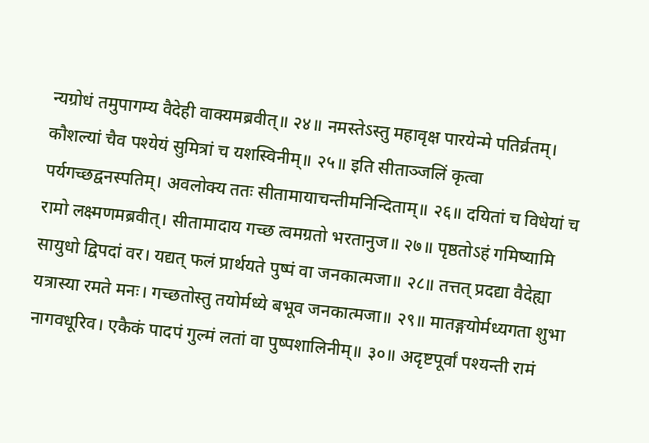न्यग्रोधं तमुपागम्य वैदेही वाक्यमब्रवीत्॥ २४॥ नमस्तेऽस्तु महावृक्ष पारयेन्मे पतिर्व्रतम्। कौशल्यां चैव पश्येयं सुमित्रां च यशस्विनीम्॥ २५॥ इति सीताञ्जलिं कृत्वा पर्यगच्छद्वनस्पतिम्। अवलोक्य ततः सीतामायाचन्तीमनिन्दिताम्॥ २६॥ दयितां च विधेयां च रामो लक्ष्मणमब्रवीत्। सीतामादाय गच्छ त्वमग्रतो भरतानुज॥ २७॥ पृष्ठतोऽहं गमिष्यामि सायुधो द्विपदां वर। यद्यत् फलं प्रार्थयते पुष्पं वा जनकात्मजा॥ २८॥ तत्तत् प्रदद्या वैदेह्या यत्रास्या रमते मनः। गच्छतोस्तु तयोर्मध्ये बभूव जनकात्मजा॥ २९॥ मातङ्गयोर्मध्यगता शुभा नागवधूरिव। एकैकं पादपं गुल्मं लतां वा पुष्पशालिनीम्॥ ३०॥ अदृष्टपूर्वां पश्यन्ती रामं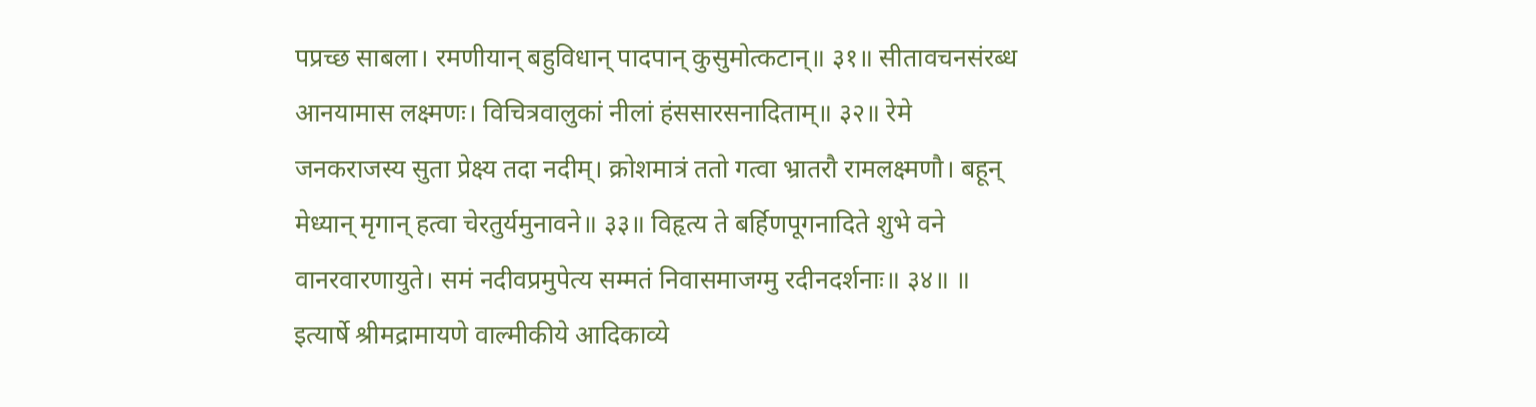पप्रच्छ साबला। रमणीयान् बहुविधान् पादपान् कुसुमोत्कटान्॥ ३१॥ सीतावचनसंरब्ध आनयामास लक्ष्मणः। विचित्रवालुकां नीलां हंससारसनादिताम्॥ ३२॥ रेमे जनकराजस्य सुता प्रेक्ष्य तदा नदीम्। क्रोशमात्रं ततो गत्वा भ्रातरौ रामलक्ष्मणौ। बहून् मेध्यान् मृगान् हत्वा चेरतुर्यमुनावने॥ ३३॥ विहृत्य ते बर्हिणपूगनादिते शुभे वने वानरवारणायुते। समं नदीवप्रमुपेत्य सम्मतं निवासमाजग्मु रदीनदर्शनाः॥ ३४॥ ॥ इत्यार्षे श्रीमद्रामायणे वाल्मीकीये आदिकाव्ये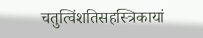चतुत्विंशतिसहस्त्रिकायां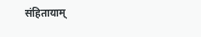संहितायाम्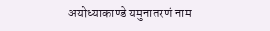अयोध्याकाण्डे यमुनातरणं नाम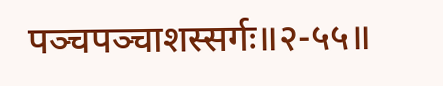पञ्चपञ्चाशस्सर्गः॥२-५५॥